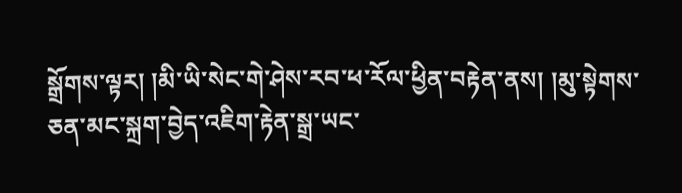སྒྲོགས་ལྟར། །མི་ཡི་སེང་གེ་ཤེས་རབ་ཕ་རོལ་ཕྱིན་བརྟེན་ནས། །མུ་སྟེགས་ཅན་མང་སྐྲག་བྱེད་འཇིག་རྟེན་སྒྲ་ཡང་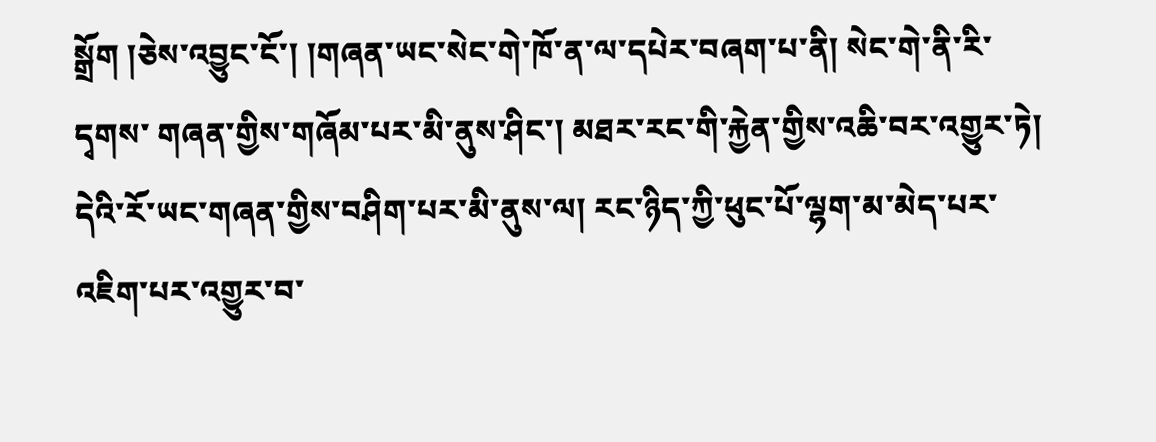སྒྲོག །ཅེས་འབྱུང་ངོ་། །གཞན་ཡང་སེང་གེ་ཁོ་ན་ལ་དཔེར་བཞག་པ་ནི། སེང་གེ་ནི་རི་དྭགས་ གཞན་གྱིས་གཞོམ་པར་མི་ནུས་ཤིང་། མཐར་རང་གི་རྐྱེན་གྱིས་འཆི་བར་འགྱུར་ཏེ། དེའི་རོ་ཡང་གཞན་གྱིས་བཤིག་པར་མི་ནུས་ལ། རང་ཉིད་ཀྱི་ཕུང་པོ་ལྷག་མ་མེད་པར་འཇིག་པར་འགྱུར་བ་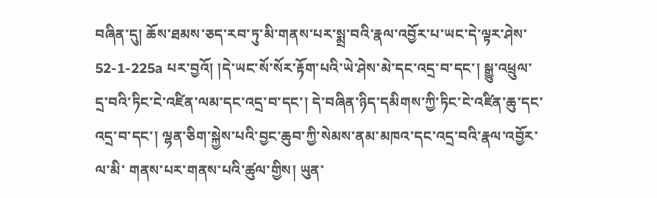བཞིན་དུ། ཆོས་ཐམས་ཅད་རབ་ཏུ་མི་གནས་པར་སྨྲ་བའི་རྣལ་འབྱོར་པ་ཡང་དེ་ལྟར་ཤེས་ 52-1-225a པར་བྱའོ། །དེ་ཡང་སོ་སོར་རྟོག་པའི་ཡེ་ཤེས་མེ་དང་འདྲ་བ་དང་། སྒྱུ་འཕྲུལ་དྲ་བའི་ཏིང་ངེ་འཛིན་ལམ་དང་འདྲ་བ་དང་། དེ་བཞིན་ཉིད་དམིགས་ཀྱི་ཏིང་ངེ་འཛིན་ཆུ་དང་འདྲ་བ་དང་། ལྷན་ཅིག་སྐྱེས་པའི་བྱང་ཆུབ་ཀྱི་སེམས་ནམ་མཁའ་དང་འདྲ་བའི་རྣལ་འབྱོར་ལ་མི་ གནས་པར་གནས་པའི་ཚུལ་གྱིས། ཡུན་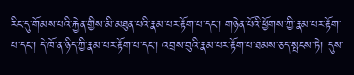རིང་དུ་གོམས་པའི་རྐྱེན་གྱིས་མི་མཐུན་པའི་རྣམ་པར་རྟོག་པ་དང་། གཉེན་པོའི་ཕྱོགས་ཀྱི་རྣམ་པར་རྟོག་པ་དང་། དེ་ཁོ་ན་ཉིད་ཀྱི་རྣམ་པར་རྟོག་པ་དང་། འབྲས་བུའི་རྣམ་པར་རྟོག་པ་ཐམས་ཅད་སྤངས་ཏེ། དུས་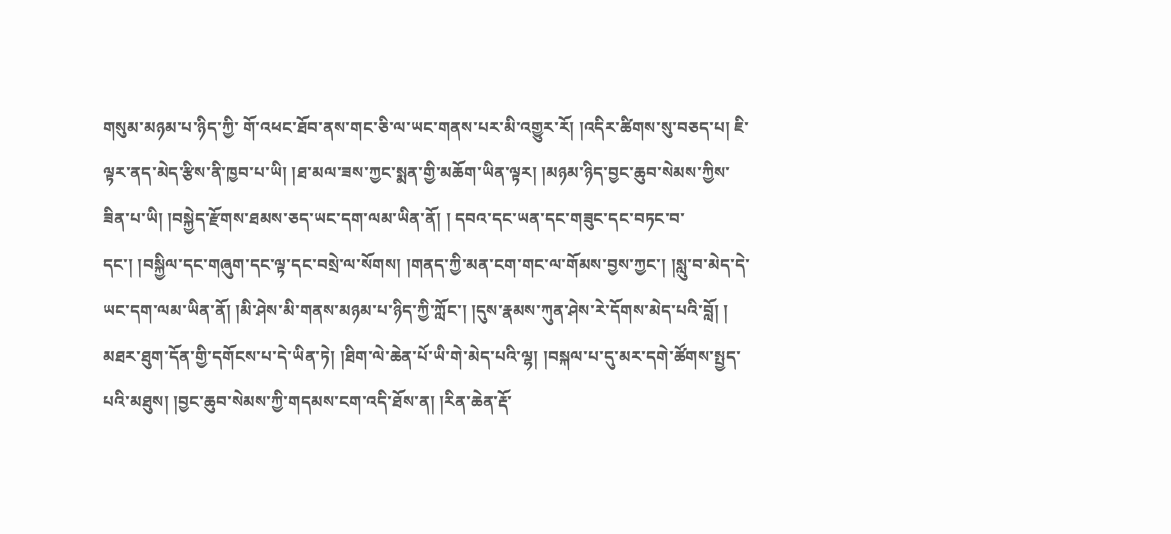གསུམ་མཉམ་པ་ཉིད་ཀྱི་ གོ་འཕང་ཐོབ་ནས་གང་ཅི་ལ་ཡང་གནས་པར་མི་འགྱུར་རོ། །འདིར་ཚིགས་སུ་བཅད་པ། ཇི་ལྟར་ནད་མེད་རྩིས་ནི་ཁྱབ་པ་ཡི། །ཐ་མལ་ཟས་ཀྱང་སྨན་གྱི་མཆོག་ཡིན་ལྟར། །མཉམ་ཉིད་བྱང་ཆུབ་སེམས་ཀྱིས་ཟིན་པ་ཡི། །བསྐྱེད་རྫོགས་ཐམས་ཅད་ཡང་དག་ལམ་ཡིན་ནོ། ། དབའ་དང་ཡན་དང་གཟུང་དང་བཏང་བ་དང་། །བསྐྱིལ་དང་གཞུག་དང་ལྟ་དང་བསྲེ་ལ་སོགས། །གནད་ཀྱི་མན་ངག་གང་ལ་གོམས་བྱས་ཀྱང་། །སླུ་བ་མེད་དེ་ཡང་དག་ལམ་ཡིན་ནོ། །མི་ཤེས་མི་གནས་མཉམ་པ་ཉིད་ཀྱི་ཀློང་། །དུས་རྣམས་ཀུན་ཤེས་རེ་དོགས་མེད་པའི་བློ། ། མཐར་ཐུག་དོན་གྱི་དགོངས་པ་དེ་ཡིན་ཏེ། །ཐིག་ལེ་ཆེན་པོ་ཡི་གེ་མེད་པའི་ལྷ། །བསྐལ་པ་དུ་མར་དགེ་ཚོགས་སྤྱད་པའི་མཐུས། །བྱང་ཆུབ་སེམས་ཀྱི་གདམས་ངག་འདི་ཐོས་ན། །རིན་ཆེན་རྡོ་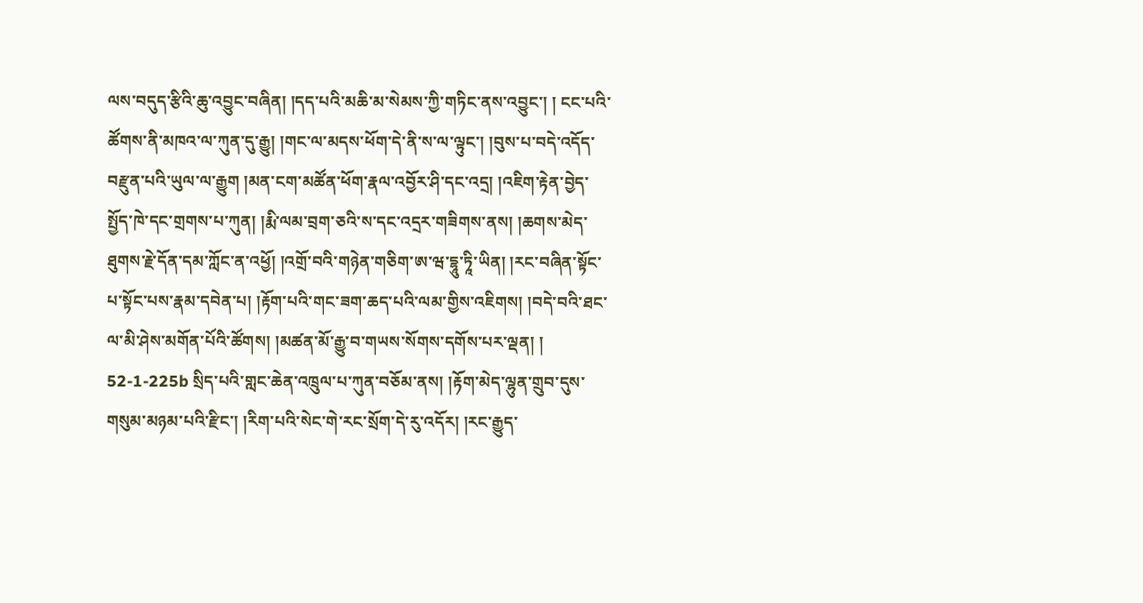ལས་བདུད་རྩིའི་ཆུ་འབྱུང་བཞིན། །དད་པའི་མཆི་མ་སེམས་ཀྱི་གཏིང་ནས་འབྱུང་། ། ངང་པའི་ཚོགས་ནི་མཁའ་ལ་ཀུན་དུ་རྒྱུ། །གང་ལ་མདས་ཕོག་དེ་ནི་ས་ལ་ལྟུང་། །བུས་པ་བདེ་འདོད་བརྫུན་པའི་ཡུལ་ལ་རྒྱུག །མན་ངག་མཚོན་ཕོག་རྣལ་འབྱོར་ཤི་དང་འདྲ། །འཇིག་རྟེན་བྱེད་སྤྱོད་ཁེ་དང་གྲགས་པ་ཀུན། །རྨི་ལམ་བྲག་ཅའི་ས་དང་འདྲར་གཟིགས་ནས། །ཆགས་མེད་ ཐུགས་རྗེ་དོན་དམ་ཀློང་ན་འཕྱོ། །འགྲོ་བའི་གཉེན་གཅིག་ཨ་ཝ་དྷཱུ་ཏཱི་ཡིན། །རང་བཞིན་སྟོང་པ་སྟོང་པས་རྣམ་དབེན་པ། །རྟོག་པའི་གང་ཟག་ཆད་པའི་ལམ་གྱིས་འཇིགས། །བདེ་བའི་ཐང་ལ་མི་ཤེས་མགོན་པོའི་ཚོགས། །མཚན་མོ་རྒྱུ་བ་གཡས་སོགས་དགོས་པར་ལྡན། ། 52-1-225b སྲིད་པའི་གླང་ཆེན་འཁྲུལ་པ་ཀུན་བཅོམ་ནས། །རྟོག་མེད་ལྷུན་གྲུབ་དུས་གསུམ་མཉམ་པའི་རྫིང་། །རིག་པའི་སེང་གེ་རང་སྲོག་དེ་རུ་འདོར། །རང་རྒྱུད་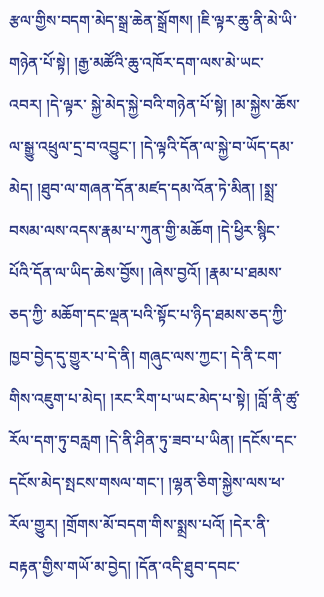རྩལ་གྱིས་བདག་མེད་སྒྲ་ཆེན་སྒྲོགས། །ཇི་ལྟར་ཆུ་ནི་མེ་ཡི་གཉེན་པོ་སྟེ། །རྒྱ་མཚོའི་ཆུ་འཁོར་དག་ལས་མེ་ཡང་འབར། །དེ་ལྟར་ སྐྱེ་མེད་སྐྱེ་བའི་གཉེན་པོ་སྟེ། །མ་སྐྱེས་ཆོས་ལ་སྒྱུ་འཕྲུལ་དྲ་བ་འབྱུང་། །དེ་ལྟའི་དོན་ལ་སྐྱེ་བ་ཡོད་དམ་མེད། །ཐུབ་ལ་གཞན་དོན་མཛད་དམ་འོན་ཏེ་མིན། །སྨྲ་བསམ་ལས་འདས་རྣམ་པ་ཀུན་གྱི་མཆོག །དེ་ཕྱིར་སྙིང་པོའི་དོན་ལ་ཡིད་ཆེས་བྱོས། །ཞེས་བྱའོ། །རྣམ་པ་ཐམས་ཅད་ཀྱི་ མཆོག་དང་ལྡན་པའི་སྟོང་པ་ཉིད་ཐམས་ཅད་ཀྱི་ཁྱབ་བྱེད་དུ་གྱུར་པ་དེ་ནི། གཞུང་ལས་ཀྱང་། དེ་ནི་ངག་གིས་འཇུག་པ་མེད། །རང་རིག་པ་ཡང་མེད་པ་སྟེ། །བློ་ནི་ཚུ་རོལ་དག་ཏུ་བརླག །དེ་ནི་ཤིན་ཏུ་ཟབ་པ་ཡིན། །དངོས་དང་དངོས་མེད་སྤངས་གསལ་གང་། །ལྷན་ཅིག་སྐྱེས་ལས་ཕ་ རོལ་གྱུར། །གྲོགས་མོ་བདག་གིས་སྨྲས་པའོ། །དེར་ནི་བརྟན་གྱིས་གཡོ་མ་བྱེད། །དོན་འདི་ཐུབ་དབང་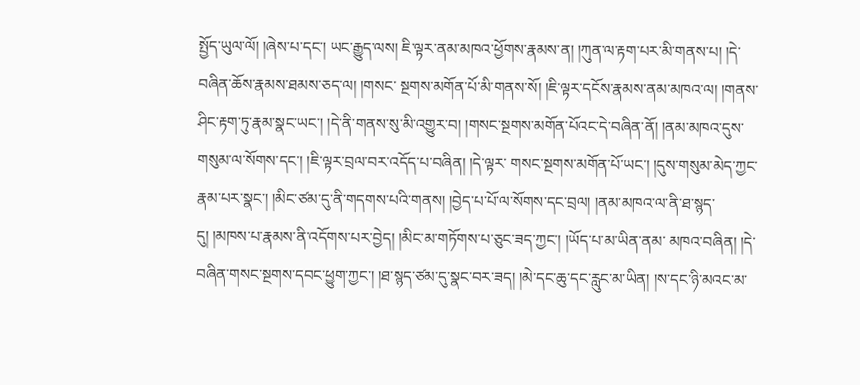སྤྱོད་ཡུལ་ལོ། །ཞེས་པ་དང་། ཡང་རྒྱུད་ལས། ཇི་ལྟར་ནམ་མཁའ་ཕྱོགས་རྣམས་ན། །ཀུན་ལ་རྟག་པར་མི་གནས་པ། །དེ་བཞིན་ཆོས་རྣམས་ཐམས་ཅད་ལ། །གསང་ སྔགས་མགོན་པོ་མི་གནས་སོ། །ཇི་ལྟར་དངོས་རྣམས་ནམ་མཁའ་ལ། །གནས་ཤིང་རྟག་ཏུ་རྣམ་སྣང་ཡང་། །དེ་ནི་གནས་སུ་མི་འགྱུར་བ། །གསང་སྔགས་མགོན་པོའང་དེ་བཞིན་ནོ། །ནམ་མཁའ་དུས་གསུམ་ལ་སོགས་དང་། །ཇི་ལྟར་བྲལ་བར་འདོད་པ་བཞིན། །དེ་ལྟར་ གསང་སྔགས་མགོན་པོ་ཡང་། །དུས་གསུམ་མེད་ཀྱང་རྣམ་པར་སྣང་། །མིང་ཙམ་དུ་ནི་གདགས་པའི་གནས། །བྱེད་པ་པོ་ལ་སོགས་དང་བྲལ། །ནམ་མཁའ་ལ་ནི་ཐ་སྙད་དུ། །མཁས་པ་རྣམས་ནི་འདོགས་པར་བྱེད། །མིང་མ་གཏོགས་པ་ཅུང་ཟད་ཀྱང་། །ཡོད་པ་མ་ཡིན་ནམ་ མཁའ་བཞིན། །དེ་བཞིན་གསང་སྔགས་དབང་ཕྱུག་ཀྱང་། །ཐ་སྙད་ཙམ་དུ་སྣང་བར་ཟད། །མེ་དང་ཆུ་དང་རླུང་མ་ཡིན། །ས་དང་ཉི་མའང་མ་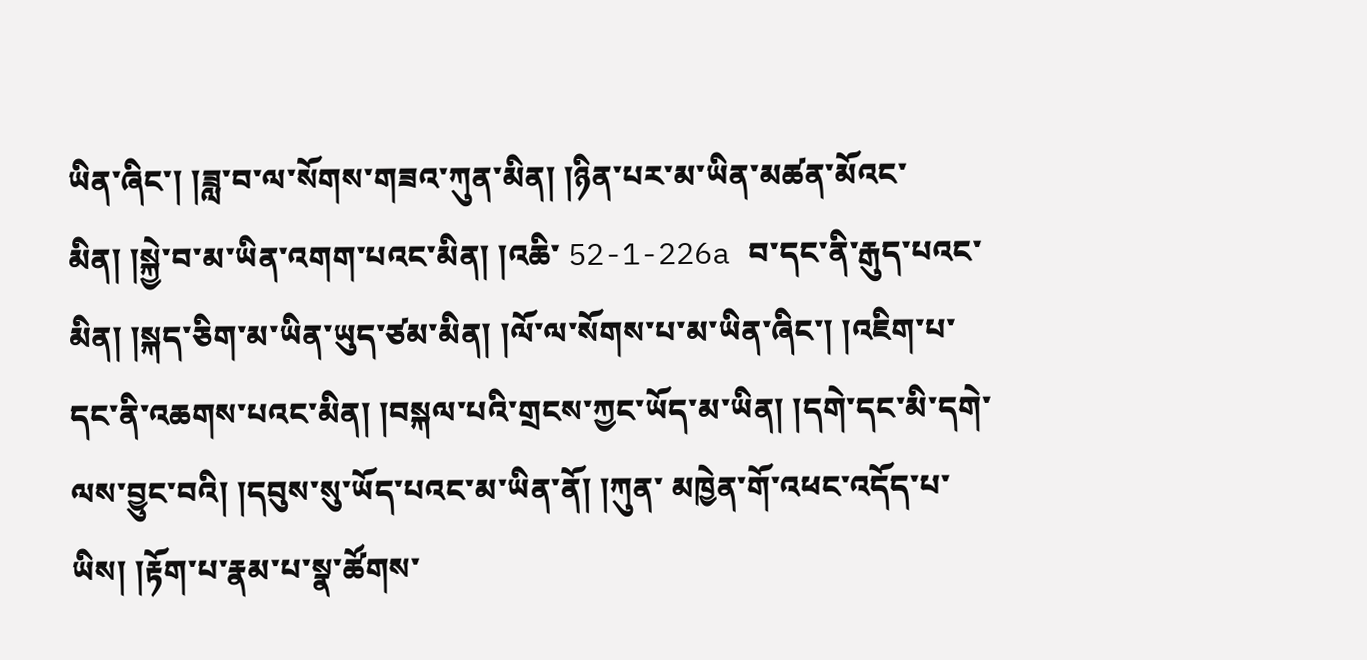ཡིན་ཞིང་། །ཟླ་བ་ལ་སོགས་གཟའ་ཀུན་མིན། །ཉིན་པར་མ་ཡིན་མཚན་མོའང་མིན། །སྐྱེ་བ་མ་ཡིན་འགག་པའང་མིན། །འཆི་ 52-1-226a བ་དང་ནི་རྒུད་པའང་མིན། །སྐད་ཅིག་མ་ཡིན་ཡུད་ཙམ་མིན། །ལོ་ལ་སོགས་པ་མ་ཡིན་ཞིང་། །འཇིག་པ་དང་ནི་འཆགས་པའང་མིན། །བསྐལ་པའི་གྲངས་ཀྱང་ཡོད་མ་ཡིན། །དགེ་དང་མི་དགེ་ལས་བྱུང་བའི། །དབུས་སུ་ཡོད་པའང་མ་ཡིན་ནོ། །ཀུན་ མཁྱེན་གོ་འཕང་འདོད་པ་ཡིས། །རྟོག་པ་རྣམ་པ་སྣ་ཚོགས་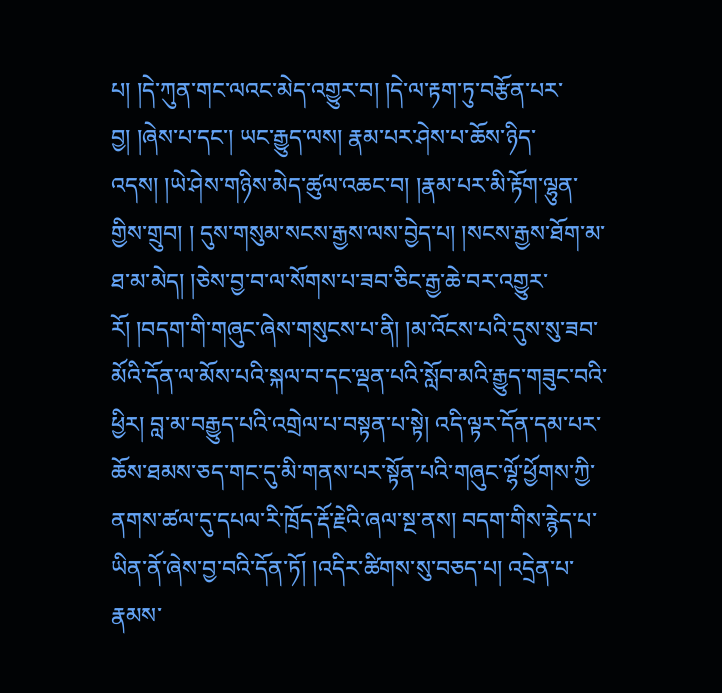པ། །དེ་ཀུན་གང་ལའང་མེད་འགྱུར་བ། །དེ་ལ་རྟག་ཏུ་བརྩོན་པར་བྱ། །ཞེས་པ་དང་། ཡང་རྒྱུད་ལས། རྣམ་པར་ཤེས་པ་ཆོས་ཉིད་འདས། །ཡེ་ཤེས་གཉིས་མེད་ཚུལ་འཆང་བ། །རྣམ་པར་མི་རྟོག་ལྷུན་གྱིས་གྲུབ། ། དུས་གསུམ་སངས་རྒྱས་ལས་བྱེད་པ། །སངས་རྒྱས་ཐོག་མ་ཐ་མ་མེད། །ཅེས་བྱ་བ་ལ་སོགས་པ་ཟབ་ཅིང་རྒྱ་ཆེ་བར་འགྱུར་རོ། །བདག་གི་གཞུང་ཞེས་གསུངས་པ་ནི། །མ་འོངས་པའི་དུས་སུ་ཟབ་མོའི་དོན་ལ་མོས་པའི་སྐལ་བ་དང་ལྡན་པའི་སློབ་མའི་རྒྱུད་གཟུང་བའི་ཕྱིར། བླ་མ་བརྒྱུད་པའི་འགྲེལ་པ་བསྟན་པ་སྟེ། འདི་ལྟར་དོན་དམ་པར་ཆོས་ཐམས་ཅད་གང་དུ་མི་གནས་པར་སྟོན་པའི་གཞུང་ལྷོ་ཕྱོགས་ཀྱི་ནགས་ཚལ་དུ་དཔལ་རི་ཁྲོད་རྡོ་རྗེའི་ཞལ་སྔ་ནས། བདག་གིས་རྙེད་པ་ཡིན་ནོ་ཞེས་བྱ་བའི་དོན་ཏོ། །འདིར་ཚིགས་སུ་བཅད་པ། འདྲེན་པ་ རྣམས་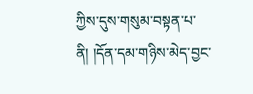ཀྱིས་དུས་གསུམ་བསྟན་པ་ནི། །དོན་དམ་གཉིས་མེད་བྱང་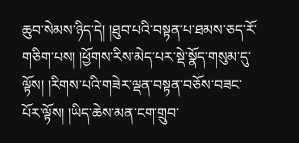ཆུབ་སེམས་ཉིད་དེ། །ཐུབ་པའི་བསྟན་པ་ཐམས་ཅད་རོ་གཅིག་པས། །ཕྱོགས་རིས་མེད་པར་སྡེ་སྣོད་གསུམ་དུ་ལྟོས། །རིགས་པའི་གཟེར་ལྡན་བསྟན་བཅོས་བཟང་པོར་ལྟོས། །ཡིད་ཆེས་མན་ངག་གྲུབ་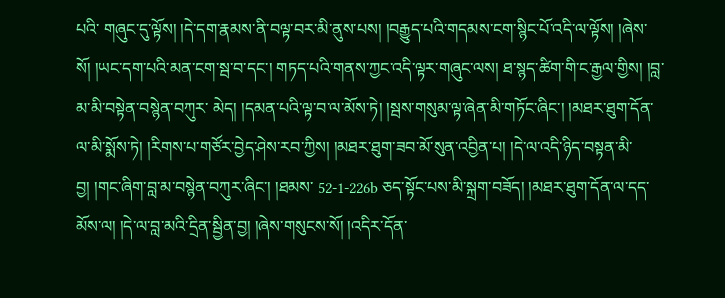པའི་ གཞུང་དུ་ལྟོས། །དེ་དག་རྣམས་ནི་བལྟ་བར་མི་ནུས་པས། །བརྒྱུད་པའི་གདམས་ངག་སྙིང་པོ་འདི་ལ་ལྟོས། །ཞེས་སོ། །ཡང་དག་པའི་མན་ངག་སྦ་བ་དང་། གཏད་པའི་གནས་ཀྱང་འདི་ལྟར་གཞུང་ལས། ཐ་སྙད་ཚིག་གི་ང་རྒྱལ་གྱིས། །བླ་མ་མི་བསྟེན་བསྙེན་བཀུར་ མེད། །དམན་པའི་ལྟ་བ་ལ་མོས་ཏེ། །སྦས་གསུམ་ལྟ་ཞེན་མི་གཏོང་ཞིང་། །མཐར་ཐུག་དོན་ལ་མི་སྨོས་ཏེ། །རིགས་པ་གཙོར་བྱེད་ཤེས་རབ་ཀྱིས། །མཐར་ཐུག་ཟབ་མོ་སུན་འབྱིན་པ། །དེ་ལ་འདི་ཉིད་བསྟན་མི་བྱ། །གང་ཞིག་བླ་མ་བསྙེན་བཀུར་ཞིང་། །ཐམས་ 52-1-226b ཅད་སྟོང་པས་མི་སྐྲག་བཟོད། །མཐར་ཐུག་དོན་ལ་དད་མོས་ལ། །དེ་ལ་བླ་མའི་དྲིན་སྦྱིན་བྱ། །ཞེས་གསུངས་སོ། །འདིར་དོན་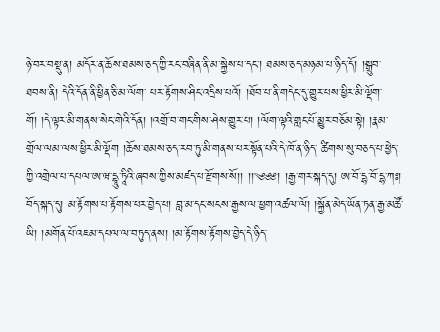ཉེ་བར་བསྡུ་ན། མདོར་ན་ཆོས་ཐམས་ཅད་ཀྱི་རང་བཞིན་ནི་མ་སྐྱེས་པ་དང་། ཐམས་ཅད་མཉམ་པ་ཉིད་དོ། །སྒྲུབ་ཐབས་ནི། དེའི་དོན་ནི་ཕྱིན་ཅི་མ་ལོག་ པར་རྟོགས་ཤིང་འདྲིས་པའོ། །ཐོབ་པ་ནི་གདེང་དུ་གྱུར་པས་ཕྱིར་མི་ལྡོག་གོ། །དེ་ལྟར་མི་གནས་སེང་གེའི་དོན། །འགྲོ་བ་གང་གིས་ཤེས་གྱུར་པ། །ལོག་ལྟའི་གླང་པོ་མྱུར་བཅོམ་སྟེ། །རྣམ་གྲོལ་ལམ་ལས་ཕྱིར་མི་ལྡོག །ཆོས་ཐམས་ཅད་རབ་ཏུ་མི་གནས་པར་སྟོན་པའི་དེ་ཁོ་ན་ཉིད་ ཚིགས་སུ་བཅད་པ་ཕྱེད་ཀྱི་འགྲེལ་པ་དཔལ་ཨ་ཝ་དྷཱུ་ཏཱིའི་ཞབས་ཀྱིས་མཛད་པ་རྫོགས་སོ།། །།༄༅༅། །རྒྱ་གར་སྐད་དུ། ཨ་བོ་དྷ་བོ་དྷ་ཀཿ། བོད་སྐད་དུ། མ་རྟོགས་པ་རྟོགས་པར་བྱེད་པ། བླ་མ་དང་སངས་རྒྱས་ལ་ཕྱག་འཚལ་ལོ། །སྐྱོན་མེད་ཡོན་ཏན་རྒྱ་མཚོ་ ཡི། །མགོན་པོ་འཇམ་དཔལ་ལ་བཏུད་ནས། །མ་རྟོགས་རྟོགས་བྱེད་དེ་ཉིད་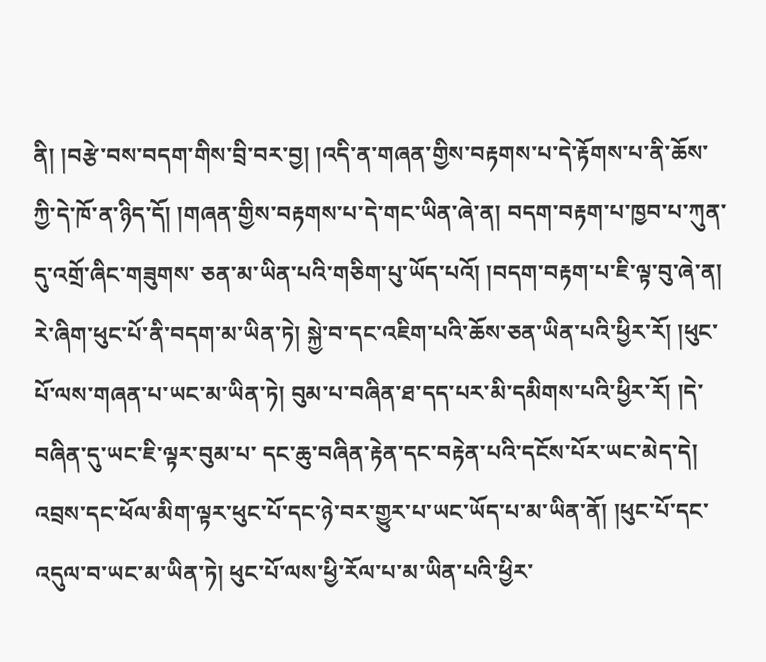ནི། །བརྩེ་བས་བདག་གིས་བྲི་བར་བྱ། །འདི་ན་གཞན་གྱིས་བརྟགས་པ་དེ་རྟོགས་པ་ནི་ཆོས་ཀྱི་དེ་ཁོ་ན་ཉིད་དོ། །གཞན་གྱིས་བརྟགས་པ་དེ་གང་ཡིན་ཞེ་ན། བདག་བརྟག་པ་ཁྱབ་པ་ཀུན་དུ་འགྲོ་ཞིང་གཟུགས་ ཅན་མ་ཡིན་པའི་གཅིག་པུ་ཡོད་པའོ། །བདག་བརྟག་པ་ཇི་ལྟ་བུ་ཞེ་ན། རེ་ཞིག་ཕུང་པོ་ནི་བདག་མ་ཡིན་ཏེ། སྐྱེ་བ་དང་འཇིག་པའི་ཆོས་ཅན་ཡིན་པའི་ཕྱིར་རོ། །ཕུང་པོ་ལས་གཞན་པ་ཡང་མ་ཡིན་ཏེ། བུམ་པ་བཞིན་ཐ་དད་པར་མི་དམིགས་པའི་ཕྱིར་རོ། །དེ་བཞིན་དུ་ཡང་ཇི་ལྟར་བུམ་པ་ དང་ཆུ་བཞིན་རྟེན་དང་བརྟེན་པའི་དངོས་པོར་ཡང་མེད་དེ། འབྲས་དང་ཕོལ་མིག་ལྟར་ཕུང་པོ་དང་ཉེ་བར་གྱུར་པ་ཡང་ཡོད་པ་མ་ཡིན་ནོ། །ཕུང་པོ་དང་འདུལ་བ་ཡང་མ་ཡིན་ཏེ། ཕུང་པོ་ལས་ཕྱི་རོལ་པ་མ་ཡིན་པའི་ཕྱིར་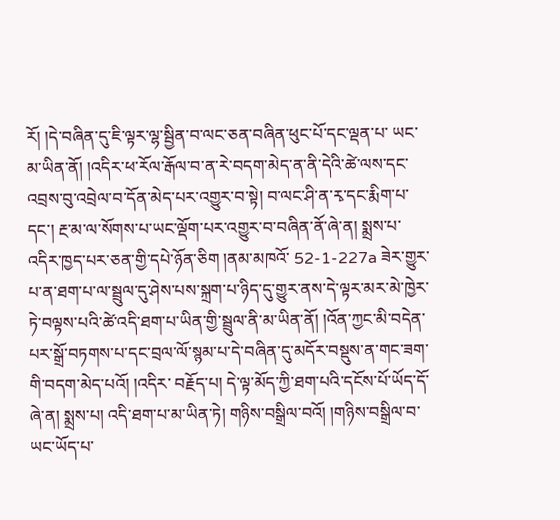རོ། །དེ་བཞིན་དུ་ཇི་ལྟར་ལྷ་སྦྱིན་བ་ལང་ཅན་བཞིན་ཕུང་པོ་དང་ལྡན་པ་ ཡང་མ་ཡིན་ནོ། །འདིར་ཕ་རོལ་རྒོལ་བ་ན་རེ་བདག་མེད་ན་ནི་དེའི་ཚེ་ལས་དང་འབྲས་བུ་འབྲེལ་བ་དོན་མེད་པར་འགྱུར་བ་སྟེ། བ་ལང་ཤི་ན་རྭ་དང་རྨིག་པ་དང་། རྔ་མ་ལ་སོགས་པ་ཡང་ལྡོག་པར་འགྱུར་བ་བཞིན་ནོ་ཞེ་ན། སྨྲས་པ་འདིར་ཁྱད་པར་ཅན་གྱི་དཔེ་ཉོན་ཅིག །ནམ་མཁའོ་ 52-1-227a ཟེར་གྱུར་པ་ན་ཐག་པ་ལ་སྦྲུལ་དུ་ཤེས་པས་སྐྲག་པ་ཉིད་དུ་གྱུར་ནས་དེ་ལྟར་མར་མེ་ཁྱེར་ཏེ་བལྟས་པའི་ཚེ་འདི་ཐག་པ་ཡིན་གྱི་སྦྲུལ་ནི་མ་ཡིན་ནོ། །འོན་ཀྱང་མི་བདེན་པར་སྒྲོ་བཏགས་པ་དང་བྲལ་ལོ་སྙམ་པ་དེ་བཞིན་དུ་མདོར་བསྡུས་ན་གང་ཟག་གི་བདག་མེད་པའོ། །འདིར་ བརྗོད་པ། དེ་ལྟ་མོད་ཀྱི་ཐག་པའི་དངོས་པོ་ཡོད་དོ་ཞེ་ན། སྨྲས་པ། འདི་ཐག་པ་མ་ཡིན་ཏེ། གཉིས་བསྒྲིལ་བའོ། །གཉིས་བསྒྲིལ་བ་ཡང་ཡོད་པ་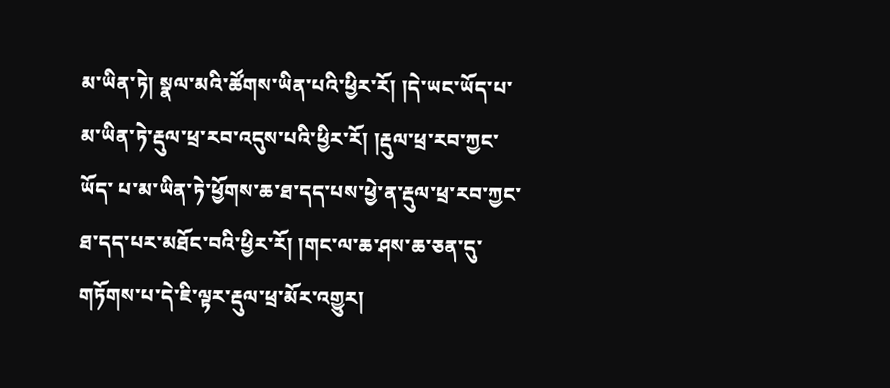མ་ཡིན་ཏེ། སྣལ་མའི་ཚོགས་ཡིན་པའི་ཕྱིར་རོ། །དེ་ཡང་ཡོད་པ་མ་ཡིན་ཏེ་རྡུལ་ཕྲ་རབ་འདུས་པའི་ཕྱིར་རོ། །རྡུལ་ཕྲ་རབ་ཀྱང་ཡོད་ པ་མ་ཡིན་ཏེ་ཕྱོགས་ཆ་ཐ་དད་པས་ཕྱེ་ན་རྡུལ་ཕྲ་རབ་ཀྱང་ཐ་དད་པར་མཐོང་བའི་ཕྱིར་རོ། །གང་ལ་ཆ་ཤས་ཆ་ཅན་དུ་གཏོགས་པ་དེ་ཇི་ལྟར་རྡུལ་ཕྲ་མོར་འགྱུར།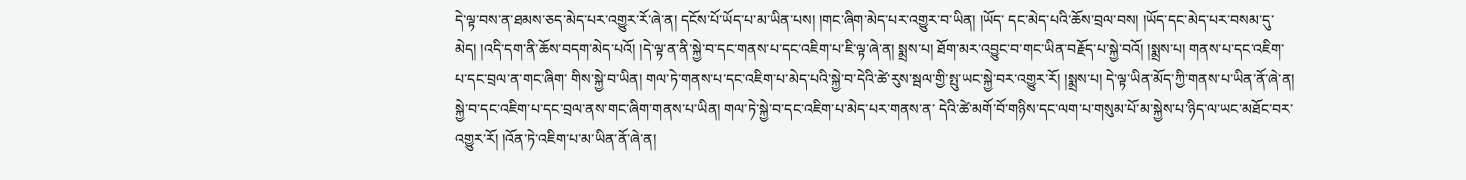དེ་ལྟ་བས་ན་ཐམས་ཅད་མེད་པར་འགྱུར་རོ་ཞེ་ན། དངོས་པོ་ཡོད་པ་མ་ཡིན་པས། །གང་ཞིག་མེད་པར་འགྱུར་བ་ཡིན། །ཡོད་ དང་མེད་པའི་ཆོས་བྲལ་བས། །ཡོད་དང་མེད་པར་བསམ་དུ་མེད། །འདི་དག་ནི་ཆོས་བདག་མེད་པའོ། །དེ་ལྟ་ན་ནི་སྐྱེ་བ་དང་གནས་པ་དང་འཇིག་པ་ཇི་ལྟ་ཞེ་ན། སྨྲས་པ། ཐོག་མར་འབྱུང་བ་གང་ཡིན་བརྗོད་པ་སྐྱེ་བའོ། །སྨྲས་པ། གནས་པ་དང་འཇིག་པ་དང་བྲལ་ན་གང་ཞིག་ གིས་སྐྱེ་བ་ཡིན། གལ་ཏེ་གནས་པ་དང་འཇིག་པ་མེད་པའི་སྐྱེ་བ་དེའི་ཚེ་རུས་སྦལ་གྱི་སྤུ་ཡང་སྐྱེ་བར་འགྱུར་རོ། །སྨྲས་པ། དེ་ལྟ་ཡིན་མོད་ཀྱི་གནས་པ་ཡིན་ནོ་ཞེ་ན། སྐྱེ་བ་དང་འཇིག་པ་དང་བྲལ་ནས་གང་ཞིག་གནས་པ་ཡིན། གལ་ཏེ་སྐྱེ་བ་དང་འཇིག་པ་མེད་པར་གནས་ན་ དེའི་ཚེ་མགོ་བོ་གཉིས་དང་ལག་པ་གསུམ་པོ་མ་སྐྱེས་པ་ཉིད་ལ་ཡང་མཐོང་བར་འགྱུར་རོ། །འོན་ཏེ་འཇིག་པ་མ་ཡིན་ནོ་ཞེ་ན།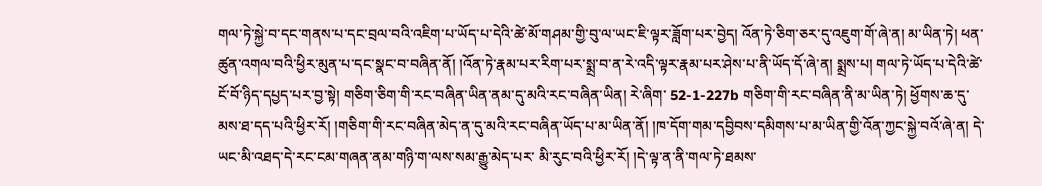གལ་ཏེ་སྐྱེ་བ་དང་གནས་པ་དང་བྲལ་བའི་འཇིག་པ་ཡོད་པ་དེའི་ཚེ་མོ་གཤམ་གྱི་བུ་ལ་ཡང་ཇི་ལྟར་ཟློག་པར་བྱེད། འོན་ཏེ་ཅིག་ཅར་དུ་འཇུག་གོ་ཞེ་ན། མ་ཡིན་ཏེ། ཕན་ཚུན་འགལ་བའི་ཕྱིར་མུན་པ་དང་སྣང་བ་བཞིན་ནོ། །འོན་ཏེ་རྣམ་པར་རིག་པར་སྨྲ་བ་ན་རེ་འདི་ལྟར་རྣམ་པར་ཤེས་པ་ནི་ཡོད་དོ་ཞེ་ན། སྨྲས་པ། གལ་ཏེ་ཡོད་པ་དེའི་ཚེ་ངོ་བོ་ཉིད་དཔྱད་པར་བྱ་སྟེ། གཅིག་ཅིག་གི་རང་བཞིན་ཡིན་ནམ་དུ་མའི་རང་བཞིན་ཡིན། རེ་ཞིག་ 52-1-227b གཅིག་གི་རང་བཞིན་ནི་མ་ཡིན་ཏེ། ཕྱོགས་ཆ་དུ་མས་ཐ་དད་པའི་ཕྱིར་རོ། །གཅིག་གི་རང་བཞིན་མེད་ན་དུ་མའི་རང་བཞིན་ཡོད་པ་མ་ཡིན་ནོ། །ཁ་དོག་གམ་དབྱིབས་དམིགས་པ་མ་ཡིན་གྱི་འོན་ཀྱང་སྐྱེ་བའོ་ཞེ་ན། དེ་ཡང་མི་འཐད་དེ་རང་ངམ་གཞན་ནམ་གཉི་ག་ལས་སམ་རྒྱུ་མེད་པར་ མི་རུང་བའི་ཕྱིར་རོ། །དེ་ལྟ་ན་ནི་གལ་ཏེ་ཐམས་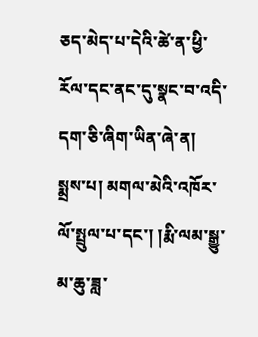ཅད་མེད་པ་དེའི་ཚེ་ན་ཕྱི་རོལ་དང་ནང་དུ་སྣང་བ་འདི་དག་ཅི་ཞིག་ཡིན་ཞེ་ན། སྨྲས་པ། མགལ་མེའི་འཁོར་ལོ་སྤྲུལ་པ་དང་། །རྨི་ལམ་སྒྱུ་མ་ཆུ་ཟླ་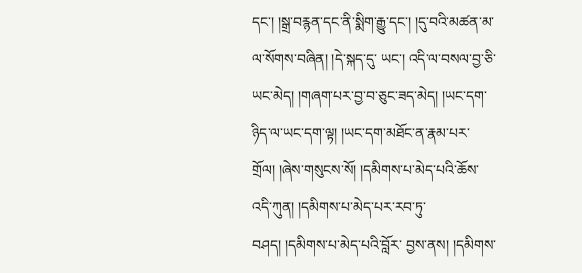དང་། །སྒྲ་བརྙན་དང་ནི་སྨིག་རྒྱུ་དང་། །དུ་བའི་མཚན་མ་ལ་སོགས་བཞིན། །དེ་སྐད་དུ་ ཡང་། འདི་ལ་བསལ་བྱ་ཅི་ཡང་མེད། །གཞག་པར་བྱ་བ་ཅུང་ཟད་མེད། །ཡང་དག་ཉིད་ལ་ཡང་དག་ལྟ། །ཡང་དག་མཐོང་ན་རྣམ་པར་གྲོལ། །ཞེས་གསུངས་སོ། །དམིགས་པ་མེད་པའི་ཆོས་འདི་ཀུན། །དམིགས་པ་མེད་པར་རབ་ཏུ་བཤད། །དམིགས་པ་མེད་པའི་བློར་ བྱས་ནས། །དམིགས་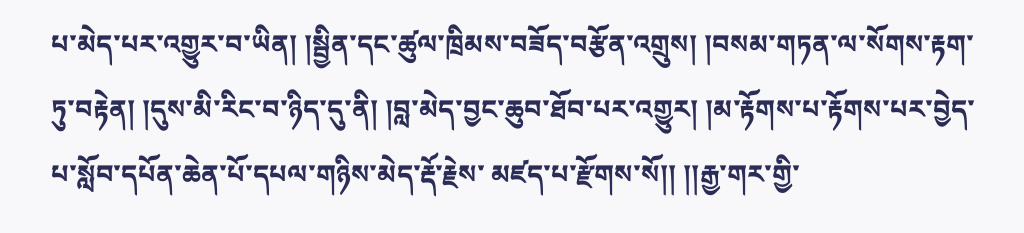པ་མེད་པར་འགྱུར་བ་ཡིན། །སྦྱིན་དང་ཚུལ་ཁྲིམས་བཟོད་བརྩོན་འགྲུས། །བསམ་གཏན་ལ་སོགས་རྟག་ཏུ་བརྟེན། །དུས་མི་རིང་བ་ཉིད་དུ་ནི། །བླ་མེད་བྱང་ཆུབ་ཐོབ་པར་འགྱུར། །མ་རྟོགས་པ་རྟོགས་པར་བྱེད་པ་སློབ་དཔོན་ཆེན་པོ་དཔལ་གཉིས་མེད་རྡོ་རྗེས་ མཛད་པ་རྫོགས་སོ།། །།རྒྱ་གར་གྱི་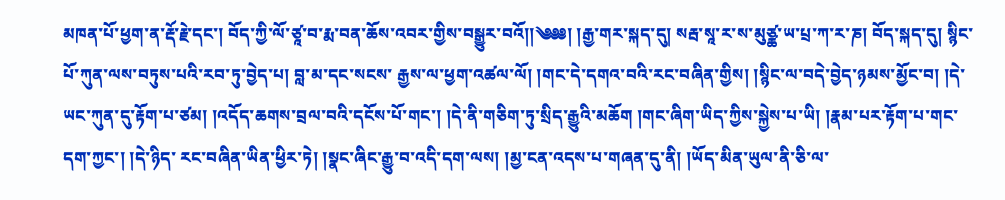མཁན་པོ་ཕྱག་ན་རྡོ་རྗེ་དང་། བོད་ཀྱི་ལོ་ཙཱ་བ་རྨ་བན་ཆོས་འབར་གྱིས་བསྒྱུར་བའོ།།༄༅༅། །རྒྱ་གར་སྐད་དུ། སརྦ་སཱ་ར་ས་མུཙྪ་ཡ་པྲ་ཀ་ར་ཎ། བོད་སྐད་དུ། སྙིང་པོ་ཀུན་ལས་བཏུས་པའི་རབ་ཏུ་བྱེད་པ། བླ་མ་དང་སངས་ རྒྱས་ལ་ཕྱག་འཚལ་ལོ། །གང་དེ་དགའ་བའི་རང་བཞིན་གྱིས། །སྙིང་ལ་བདེ་བྱེད་ཉམས་མྱོང་བ། །དེ་ཡང་ཀུན་དུ་རྟོག་པ་ཙམ། །འདོད་ཆགས་བྲལ་བའི་དངོས་པོ་གང་། །དེ་ནི་གཅིག་ཏུ་སྲིད་རྒྱུའི་མཆོག །གང་ཞིག་ཡིད་ཀྱིས་སྐྱེས་པ་ཡི། །རྣམ་པར་རྟོག་པ་གང་དག་ཀྱང་། །དེ་ཉིད་ རང་བཞིན་ཡིན་ཕྱིར་ཏེ། །སྣང་ཞིང་རྒྱུ་བ་འདི་དག་ལས། །མྱ་ངན་འདས་པ་གཞན་དུ་ནི། །ཡོད་མིན་ཡུལ་ནི་ཅི་ལ་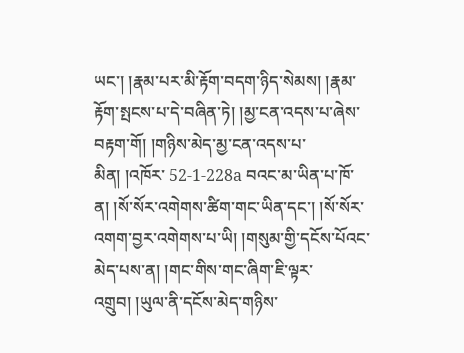ཡང་། །རྣམ་པར་མི་རྟོག་བདག་ཉིད་སེམས། །རྣམ་རྟོག་སྤངས་པ་དེ་བཞིན་ཏེ། །མྱ་ངན་འདས་པ་ཞེས་བརྟག་གོ། །གཉིས་མེད་མྱ་ངན་འདས་པ་མིན། །འཁོར་ 52-1-228a བའང་མ་ཡིན་པ་ཁོ་ན། །སོ་སོར་འགེགས་ཚིག་གང་ཡིན་དང་། །སོ་སོར་འགག་བྱར་འགེགས་པ་ཡི། །གསུམ་གྱི་དངོས་པོའང་མེད་པས་ན། །གང་གིས་གང་ཞིག་ཇི་ལྟར་འགྲུབ། །ཡུལ་ནི་དངོས་མེད་གཉིས་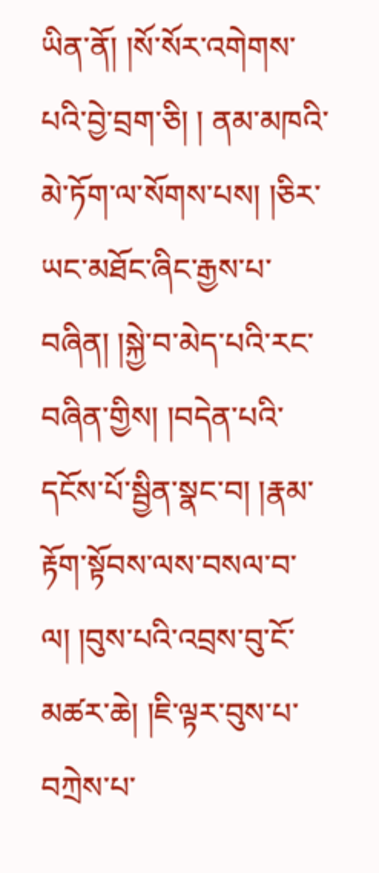ཡིན་ནོ། །སོ་སོར་འགེགས་པའི་བྱེ་བྲག་ཅི། ། ནམ་མཁའི་མེ་ཏོག་ལ་སོགས་པས། །ཅིར་ཡང་མཐོང་ཞིང་རྒྱས་པ་བཞིན། །སྐྱེ་བ་མེད་པའི་རང་བཞིན་གྱིས། །བདེན་པའི་དངོས་པོ་སྦྱིན་སྣང་བ། །རྣམ་རྟོག་སྟོབས་ལས་བསལ་བ་ལ། །བུས་པའི་འབྲས་བུ་ངོ་མཚར་ཆེ། །ཇི་ལྟར་བུས་པ་བཀྲེས་པ་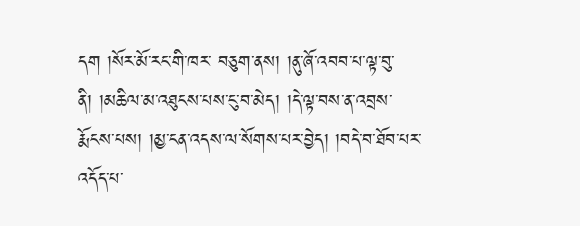དག །སོར་མོ་རང་གི་ཁར་ བཅུག་ནས། །ནུ་ཞོ་འབབ་པ་ལྟ་བུ་ནི། །མཆིལ་མ་འཐུངས་པས་ངུ་བ་མེད། །དེ་ལྟ་བས་ན་འབྲས་རྨོངས་པས། །མྱ་ངན་འདས་ལ་སོགས་པར་བྱེད། །བདེ་བ་ཐོབ་པར་འདོད་པ་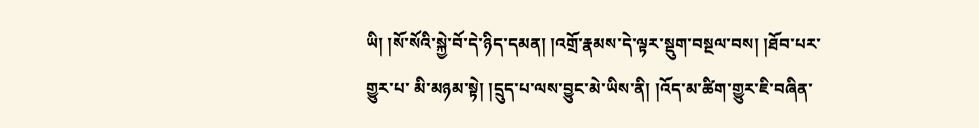ཡི། །སོ་སོའི་སྐྱེ་བོ་དེ་ཉིད་དམན། །འགྲོ་རྣམས་དེ་ལྟར་སྡུག་བསྔལ་བས། །ཐོབ་པར་གྱུར་པ་ མི་མཉམ་སྟེ། །དྲུད་པ་ལས་བྱུང་མེ་ཡིས་ནི། །འོད་མ་ཚིག་གྱུར་ཇི་བཞིན་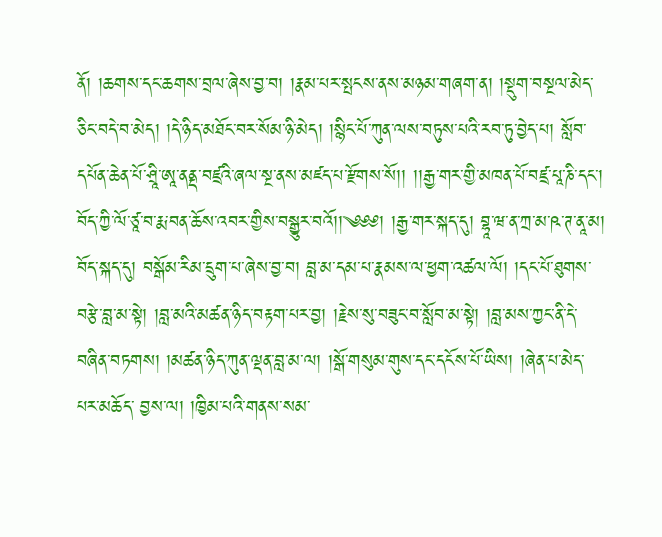ནོ། །ཆགས་དང་ཆགས་བྲལ་ཞེས་བྱ་བ། །རྣམ་པར་སྤངས་ནས་མཉམ་གཞག་ན། །སྡུག་བསྔལ་མེད་ཅིང་བདེ་བ་མེད། །དེ་ཉིད་མཐོང་བར་སོམ་ཉི་མེད། །སྙིང་པོ་ཀུན་ལས་བཏུས་པའི་རབ་ཏུ་བྱེད་པ། སློབ་ དཔོན་ཆེན་པོ་ཤྲཱི་ཨཱ་ནནྡ་བཛྲའི་ཞལ་སྔ་ནས་མཛད་པ་རྫོགས་སོ།། །།རྒྱ་གར་གྱི་མཁན་པོ་བཛྲ་པཱ་ཎི་དང་། བོད་ཀྱི་ལོ་ཙཱ་བ་རྨ་བན་ཆོས་འབར་གྱིས་བསྒྱུར་བའོ།།༄༅༅། །རྒྱ་གར་སྐད་དུ། བྷཱ་ཝ་ན་ཀྲ་མ་ཥ་ཊ་ནཱ་མ། བོད་སྐད་དུ། བསྒོམ་རིམ་དྲུག་པ་ཞེས་བྱ་བ། བླ་མ་དམ་པ་རྣམས་ལ་ཕྱག་འཚལ་ལོ། །དང་པོ་ཐུགས་བརྩེ་བླ་མ་སྟེ། །བླ་མའི་མཚན་ཉིད་བརྟག་པར་བྱ། །རྗེས་སུ་བཟུང་བ་སློབ་མ་སྟེ། །བླ་མས་ཀྱང་ནི་དེ་བཞིན་བཏགས། །མཚན་ཉིད་ཀུན་ལྡན་བླ་མ་ལ། །སྒོ་གསུམ་གུས་དང་དངོས་པོ་ཡིས། །ཞེན་པ་མེད་པར་མཆོད་ བྱས་ལ། །ཁྱིམ་པའི་གནས་སམ་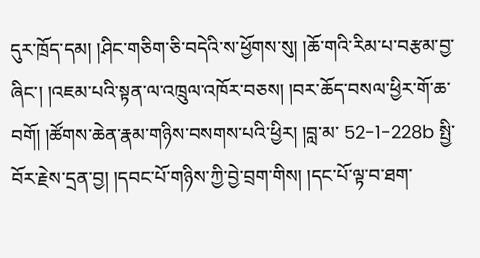དུར་ཁྲོད་དམ། །ཤིང་གཅིག་ཅི་བདེའི་ས་ཕྱོགས་སུ། །ཆོ་གའི་རིམ་པ་བརྩམ་བྱ་ཞིང་། །འཇམ་པའི་སྟན་ལ་འཁྲུལ་འཁོར་བཅས། །བར་ཆོད་བསལ་ཕྱིར་གོ་ཆ་བགོ། །ཚོགས་ཆེན་རྣམ་གཉིས་བསགས་པའི་ཕྱིར། །བླ་མ་ 52-1-228b སྤྱི་བོར་རྗེས་དྲན་བྱ། །དབང་པོ་གཉིས་ཀྱི་བྱེ་བྲག་གིས། །དང་པོ་ལྟ་བ་ཐག་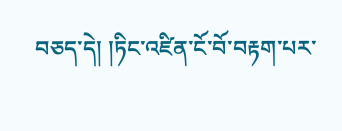བཅད་དེ། །ཏིང་འཛིན་ངོ་བོ་བརྟག་པར་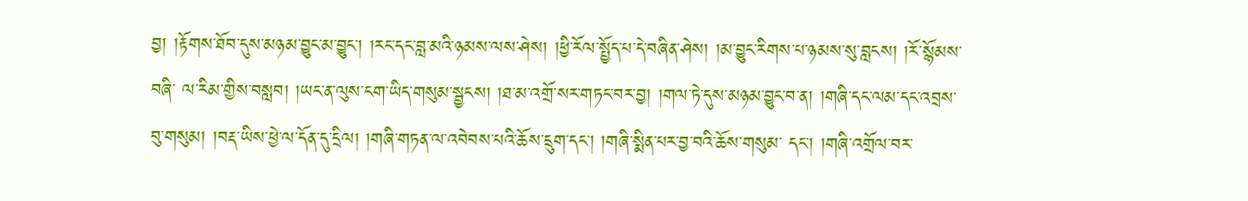བྱ། །རྟོགས་ཐོབ་དུས་མཉམ་བྱུང་མ་བྱུང་། །རང་དང་བླ་མའི་ཉམས་ལས་ཤེས། །ཕྱི་རོལ་སྤྱོད་པ་དེ་བཞིན་ཤེས། །མ་བྱུང་རིགས་པ་ཉམས་སུ་བླངས། །རོ་སྙོམས་བཞི་ ལ་རིམ་གྱིས་བསླབ། །ཡང་ན་ལུས་ངག་ཡིད་གསུམ་སྦྱངས། །ཐ་མ་འགྲོ་སར་གཏང་བར་བྱ། །གལ་ཏེ་དུས་མཉམ་བྱུང་བ་ན། །གཞི་དང་ལམ་དང་འབྲས་བུ་གསུམ། །བརྡ་ཡིས་ཕྱེ་ལ་དོན་དུ་དྲིལ། །གཞི་གཏན་ལ་འབེབས་པའི་ཆོས་དྲུག་དང་། །གཞི་སྨིན་པར་བྱ་བའི་ཆོས་གསུམ་ དང་། །གཞི་འགྲོལ་བར་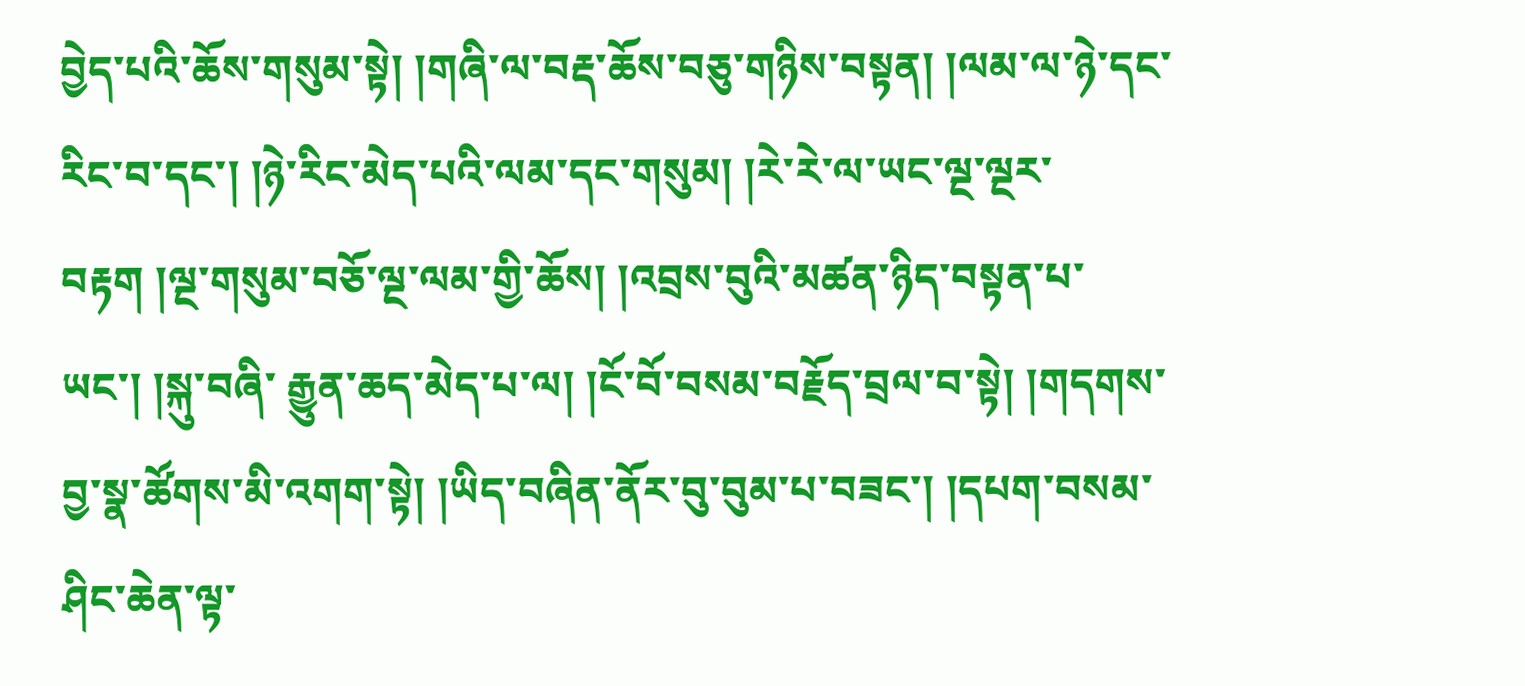བྱེད་པའི་ཆོས་གསུམ་སྟེ། །གཞི་ལ་བརྡ་ཆོས་བཅུ་གཉིས་བསྟན། །ལམ་ལ་ཉེ་དང་རིང་བ་དང་། །ཉེ་རིང་མེད་པའི་ལམ་དང་གསུམ། །རེ་རེ་ལ་ཡང་ལྔ་ལྔར་བརྟག །ལྔ་གསུམ་བཅོ་ལྔ་ལམ་གྱི་ཆོས། །འབྲས་བུའི་མཚན་ཉིད་བསྟན་པ་ཡང་། །སྐུ་བཞི་ རྒྱུན་ཆད་མེད་པ་ལ། །ངོ་བོ་བསམ་བརྗོད་བྲལ་བ་སྟེ། །གདགས་བྱ་སྣ་ཚོགས་མི་འགག་སྟེ། །ཡིད་བཞིན་ནོར་བུ་བུམ་པ་བཟང་། །དཔག་བསམ་ཤིང་ཆེན་ལྟ་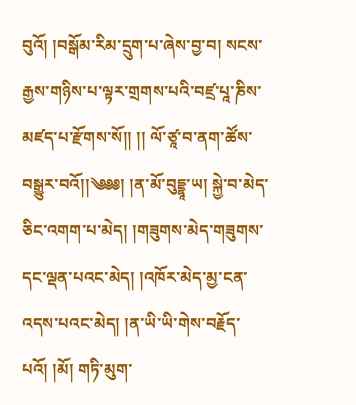བུའོ། །བསྒོམ་རིམ་དྲུག་པ་ཞེས་བྱ་བ། སངས་རྒྱས་གཉིས་པ་ལྟར་གྲགས་པའི་བཛྲ་པཱ་ཎིས་མཛད་པ་རྫོགས་སོ།། །། ལོ་ཙཱ་བ་ནག་ཚོས་བསྒྱུར་བའོ།།༄༅༅། །ན་མོ་བུདྡྷཱ་ཡ། སྐྱེ་བ་མེད་ཅིང་འགག་པ་མེད། །གཟུགས་མེད་གཟུགས་དང་ལྡན་པའང་མེད། །འཁོར་མེད་མྱ་ངན་འདས་པའང་མེད། །ན་ཡི་ཡི་གེས་བརྗོད་པའོ། །མོ། གཏི་མུག་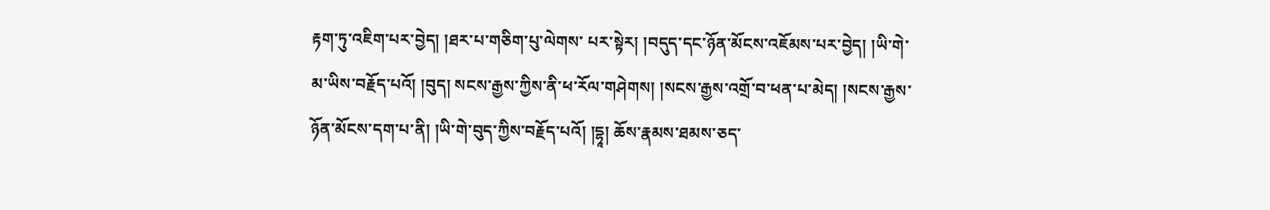རྟག་ཏུ་འཇིག་པར་བྱེད། །ཐར་པ་གཅིག་པུ་ལེགས་ པར་སྟེར། །བདུད་དང་ཉོན་མོངས་འཇོམས་པར་བྱེད། །ཡི་གེ་མ་ཡིས་བརྗོད་པའོ། །བུད། སངས་རྒྱས་ཀྱིས་ནི་ཕ་རོལ་གཤེགས། །སངས་རྒྱས་འགྲོ་བ་ཕན་པ་མེད། །སངས་རྒྱས་ཉོན་མོངས་དག་པ་ནི། །ཡི་གེ་བུད་ཀྱིས་བརྗོད་པའོ། །དྷཱ། ཆོས་རྣམས་ཐམས་ཅད་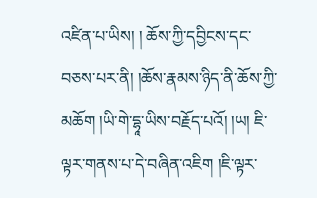འཛིན་པ་ཡིས། ། ཆོས་ཀྱི་དབྱིངས་དང་བཅས་པར་ནི། །ཆོས་རྣམས་ཉིད་ནི་ཆོས་ཀྱི་མཆོག །ཡི་གེ་དྷཱ་ཡིས་བརྗོད་པའོ། །ཡ། ཇི་ལྟར་གནས་པ་དེ་བཞིན་འཇིག །ཇི་ལྟར་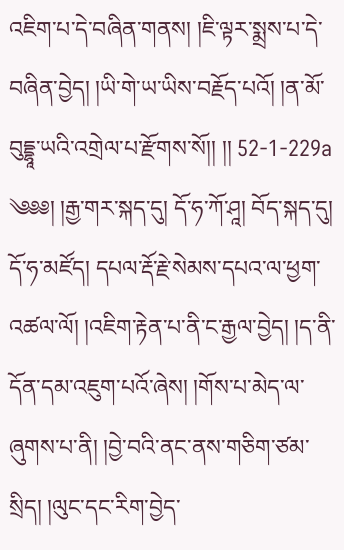འཇིག་པ་དེ་བཞིན་གནས། །ཇི་ལྟར་སྨྲས་པ་དེ་བཞིན་བྱེད། །ཡི་གེ་ཡ་ཡིས་བརྗོད་པའོ། །ན་མོ་བུདྡྷཱ་ཡའི་འགྲེལ་པ་རྫོགས་སོ།། །། 52-1-229a ༄༅༅། །རྒྱ་གར་སྐད་དུ། དོ་ཧ་ཀོ་ཤཱ། བོད་སྐད་དུ། དོ་ཧ་མཛོད། དཔལ་རྡོ་རྗེ་སེམས་དཔའ་ལ་ཕྱག་འཚལ་ལོ། །འཇིག་རྟེན་པ་ནི་ང་རྒྱལ་བྱེད། །ད་ནི་དོན་དམ་འཇུག་པའོ་ཞེས། །གོས་པ་མེད་ལ་ཞུགས་པ་ནི། །བྱེ་བའི་ནང་ནས་གཅིག་ཙམ་སྲིད། །ལུང་དང་རིག་བྱེད་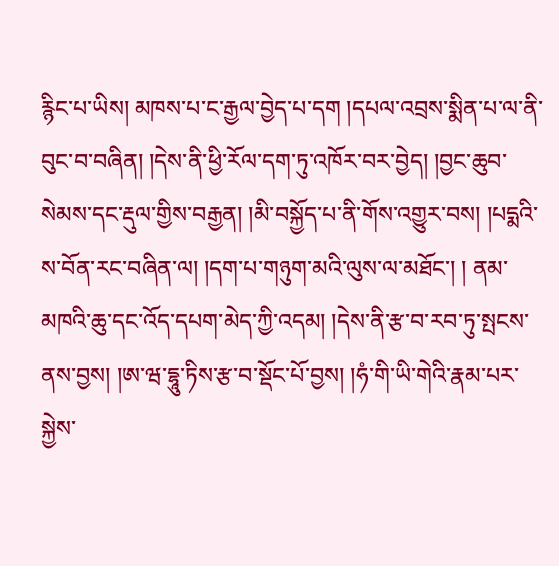རྙིང་པ་ཡིས། མཁས་པ་ང་རྒྱལ་བྱེད་པ་དག །དཔལ་འབྲས་སྨིན་པ་ལ་ནི་བུང་བ་བཞིན། །དེས་ནི་ཕྱི་རོལ་དག་ཏུ་འཁོར་བར་བྱེད། །བྱང་ཆུབ་སེམས་དང་རྡུལ་གྱིས་བརྒྱན། །མི་བསྐྱོད་པ་ནི་གོས་འགྱུར་བས། །པདྨའི་ས་བོན་རང་བཞིན་ལ། །དག་པ་གཉུག་མའི་ལུས་ལ་མཐོང་། ། ནམ་མཁའི་ཆུ་དང་འོད་དཔག་མེད་ཀྱི་འདམ། །དེས་ནི་རྩ་བ་རབ་ཏུ་སྤངས་ནས་བྱས། །ཨ་ཝ་དྷཱུ་ཏིས་རྩ་བ་སྡོང་པོ་བྱས། །ཧཾ་གི་ཡི་གེའི་རྣམ་པར་སྐྱེས་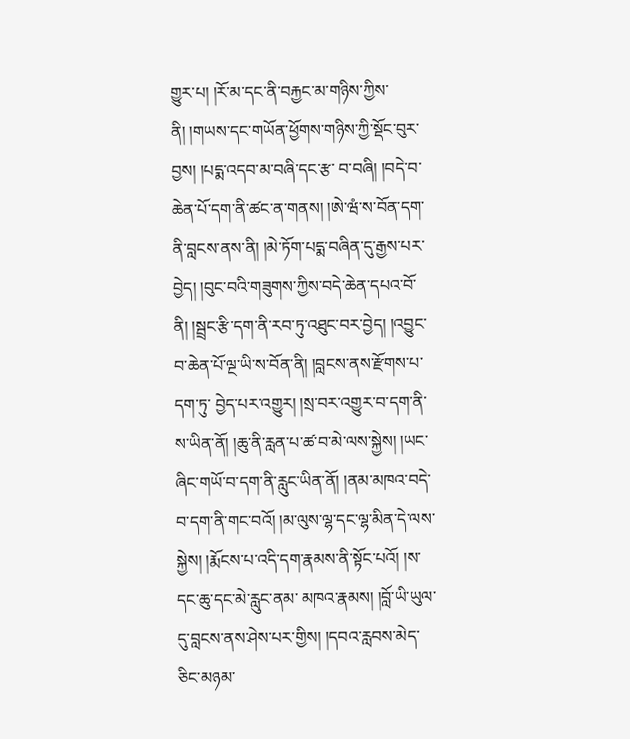གྱུར་པ། །རོ་མ་དང་ནི་བརྐྱང་མ་གཉིས་ཀྱིས་ནི། །གཡས་དང་གཡོན་ཕྱོགས་གཉིས་ཀྱི་སྡོང་བུར་བྱས། །པདྨ་འདབ་མ་བཞི་དང་རྩ་ བ་བཞི། །བདེ་བ་ཆེན་པོ་དག་ནི་ཚང་ན་གནས། །ཨེ་ཝཾ་ས་བོན་དག་ནི་བླངས་ནས་ནི། །མེ་ཏོག་པདྨ་བཞིན་དུ་རྒྱས་པར་བྱེད། །བུང་བའི་གཟུགས་ཀྱིས་བདེ་ཆེན་དཔའ་བོ་ནི། །སྦྲང་རྩི་དག་ནི་རབ་ཏུ་འཐུང་བར་བྱེད། །འབྱུང་བ་ཆེན་པོ་ལྔ་ཡི་ས་བོན་ནི། །བླངས་ནས་རྫོགས་པ་དག་ཏུ་ བྱེད་པར་འགྱུར། །སྲ་བར་འགྱུར་བ་དག་ནི་ས་ཡིན་ནོ། །ཆུ་ནི་རླན་པ་ཚ་བ་མེ་ལས་སྐྱེས། །ཡང་ཞིང་གཡོ་བ་དག་ནི་རླུང་ཡིན་ནོ། །ནམ་མཁའ་བདེ་བ་དག་ནི་གང་བའོ། །མ་ལུས་ལྷ་དང་ལྷ་མིན་དེ་ལས་སྐྱེས། །རྨོངས་པ་འདི་དག་རྣམས་ནི་སྟོང་པའོ། །ས་དང་ཆུ་དང་མེ་རླུང་ནམ་ མཁའ་རྣམས། །བློ་ཡི་ཡུལ་དུ་བླངས་ནས་ཤེས་པར་གྱིས། །དབའ་རླབས་མེད་ཅིང་མཉམ་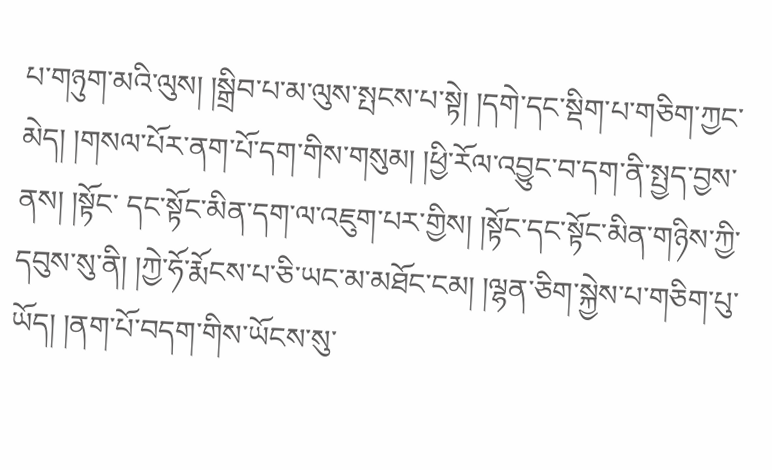པ་གཉུག་མའི་ལུས། །སྒྲིབ་པ་མ་ལུས་སྤངས་པ་སྟེ། །དགེ་དང་སྡིག་པ་གཅིག་ཀྱང་མེད། །གསལ་པོར་ནག་པོ་དག་གིས་གསུམ། །ཕྱི་རོལ་འབྱུང་བ་དག་ནི་སྤྱད་བྱས་ནས། །སྟོང་ དང་སྟོང་མིན་དག་ལ་འཇུག་པར་གྱིས། །སྟོང་དང་སྟོང་མིན་གཉིས་ཀྱི་དབུས་སུ་ནི། །ཀྱེ་ཧོ་རྨོངས་པ་ཅི་ཡང་མ་མཐོང་ངམ། །ལྷན་ཅིག་སྐྱེས་པ་གཅིག་པུ་ཡོད། །ནག་པོ་བདག་གིས་ཡོངས་སུ་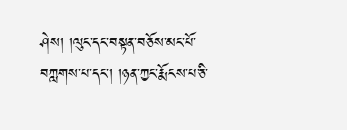ཤེས། །ལུང་དང་བསྟན་བཅོས་མང་པོ་བཀླགས་པ་དང་། །ཉན་ཀྱང་རྨོངས་པ་ཅི་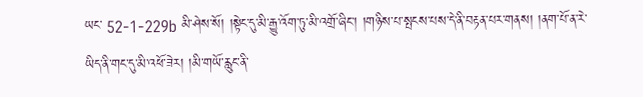ཡང་ 52-1-229b མི་ཤེས་སོ། །སྟེང་དུ་མི་རྒྱུ་འོག་ཏུ་མི་འགྲོ་ཞིང་། །གཉིས་པ་སྤངས་པས་དེ་ནི་བརྟན་པར་གནས། །ནག་པོ་ན་རེ་ཡིད་ནི་གང་དུ་མི་འཕོ་ཟེར། །མི་གཡོ་རླུང་ནི་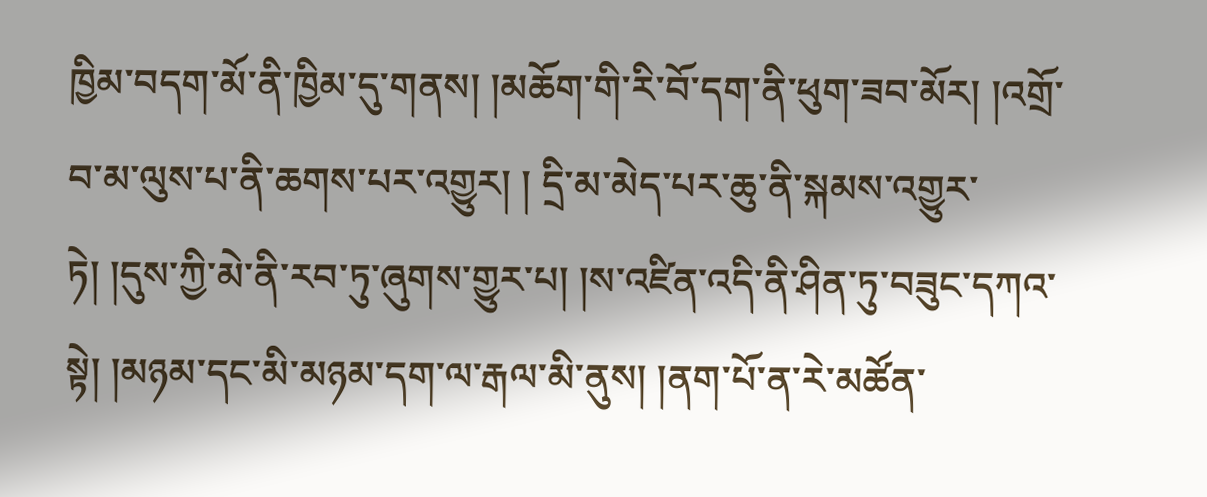ཁྱིམ་བདག་མོ་ནི་ཁྱིམ་དུ་གནས། །མཆོག་གི་རི་བོ་དག་ནི་ཕུག་ཟབ་མོར། །འགྲོ་བ་མ་ལུས་པ་ནི་ཆགས་པར་འགྱུར། ། དྲི་མ་མེད་པར་ཆུ་ནི་སྐམས་འགྱུར་ཏེ། །དུས་ཀྱི་མེ་ནི་རབ་ཏུ་ཞུགས་གྱུར་པ། །ས་འཛིན་འདི་ནི་ཤིན་ཏུ་བཟུང་དཀའ་སྟེ། །མཉམ་དང་མི་མཉམ་དག་ལ་རྒལ་མི་ནུས། །ནག་པོ་ན་རེ་མཚོན་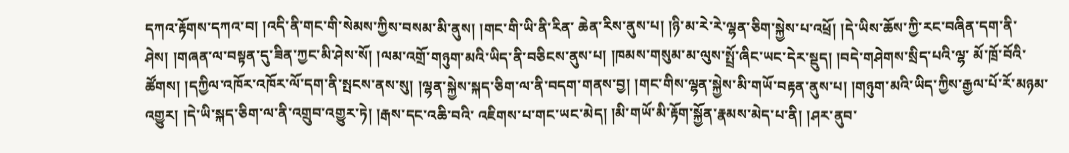དཀའ་རྟོགས་དཀའ་བ། །འདི་ནི་གང་གི་སེམས་ཀྱིས་བསམ་མི་ནུས། །གང་གི་ཡི་ནི་རིན་ ཆེན་རིས་ནུས་པ། །ཉི་མ་རེ་རེ་ལྷན་ཅིག་སྐྱེས་པ་འཕྲོ། །དེ་ཡིས་ཆོས་ཀྱི་རང་བཞིན་དག་ནི་ཤེས། །གཞན་ལ་བསྟན་དུ་ཟིན་ཀྱང་མི་ཤེས་སོ། །ལམ་འགྲོ་གཉུག་མའི་ཡིད་ནི་བཅིངས་ནུས་པ། །ཁམས་གསུམ་མ་ལུས་སྤྲོ་ཞིང་ཡང་དེར་སྡུད། །བདེ་གཤེགས་སྲིད་པའི་ལྷ་ མོ་ཁྲོ་བོའི་ཚོགས། །དཀྱིལ་འཁོར་འཁོར་ལོ་དག་ནི་སྤངས་ནས་སུ། །ལྷན་སྐྱེས་སྐད་ཅིག་ལ་ནི་བདག་གནས་བྱ། །གང་གིས་ལྷན་སྐྱེས་མི་གཡོ་བརྟན་ནུས་པ། །གཉུག་མའི་ཡིད་ཀྱིས་རྒྱལ་པོ་རོ་མཉམ་འགྱུར། །དེ་ཡི་སྐད་ཅིག་ལ་ནི་འགྲུབ་འགྱུར་ཏེ། །རྒས་དང་འཆི་བའི་ འཇིགས་པ་གང་ཡང་མེད། །མི་གཡོ་མི་རྟོག་སྐྱོན་རྣམས་མེད་པ་ནི། །ཤར་ནུབ་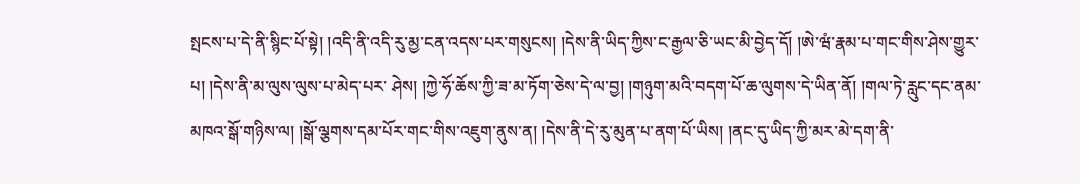སྤངས་པ་དེ་ནི་སྙིང་པོ་སྟེ། །འདི་ནི་འདི་རུ་མྱ་ངན་འདས་པར་གསུངས། །དེས་ནི་ཡིད་ཀྱིས་ང་རྒྱལ་ཅི་ཡང་མི་བྱེད་དོ། །ཨེ་ཝཾ་རྣམ་པ་གང་གིས་ཤེས་གྱུར་པ། །དེས་ནི་མ་ལུས་ལུས་པ་མེད་པར་ ཤེས། །ཀྱེ་ཧོ་ཆོས་ཀྱི་ཟ་མ་ཏོག་ཅེས་དེ་ལ་བྱ། །གཉུག་མའི་བདག་པོ་ཆ་ལུགས་དེ་ཡིན་ནོ། །གལ་ཏེ་རླུང་དང་ནམ་མཁའ་སྒོ་གཉིས་ལ། །སྒོ་ལྕགས་དམ་པོར་གང་གིས་འཇུག་ནུས་ན། །དེས་ནི་དེ་རུ་མུན་པ་ནག་པོ་ཡིས། །ནང་དུ་ཡིད་ཀྱི་མར་མེ་དག་ནི་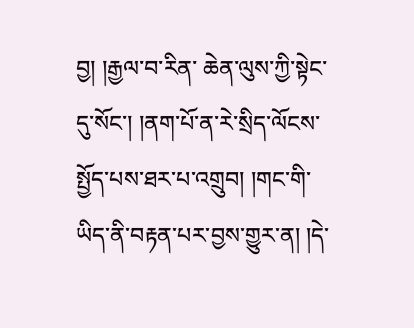བྱ། །རྒྱལ་བ་རིན་ ཆེན་ལུས་ཀྱི་སྟེང་དུ་སོང་། །ནག་པོ་ན་རེ་སྲིད་ལོངས་སྤྱོད་པས་ཐར་པ་འགྲུབ། །གང་གི་ཡིད་ནི་བརྟན་པར་བྱས་གྱུར་ན། །དེ་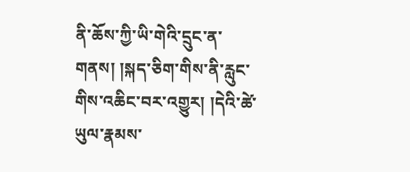ནི་ཆོས་ཀྱི་ཡི་གེའི་དྲུང་ན་གནས། །སྐད་ཅིག་གིས་ནི་རླུང་གིས་འཆིང་བར་འགྱུར། །དེའི་ཚེ་ཡུལ་རྣམས་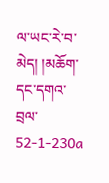ལ་ཡང་རེ་བ་མེད། །མཆོག་དང་དགའ་བྲལ་ 52-1-230a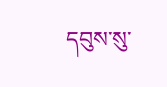དབུས་སུ་